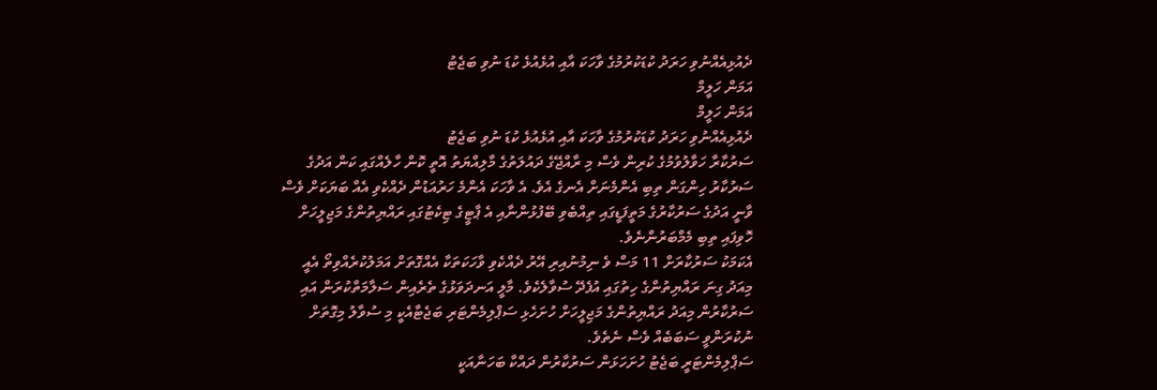ދެއުޅިއެއްނުވި ހަރަދު ކުޑަކުރުމުގެ ވާހަކަ އާއި އުޅެއުޅެ ކުޑަ ނުވި ބަޖެޓު
އަމަން ހަލީމް
އަމަން ހަލީމް
ދެއުޅިއެއްނުވި ހަރަދު ކުޑަކުރުމުގެ ވާހަކަ އާއި އުޅެއުޅެ ކުޑަ ނުވި ބަޖެޓު
ސަރުކާރާ ހަވާލުވުމުގެ ކުރިން ވެސް މި ރާއްޖޭގެ ދައުލަތުގެ މާލިއްޔަތު އޮތީ ކޮން ހާލެއްގައި ކަން އަދުގެ ސަރުކާރު ހިންގަން ތިބި އެންމެނަށް އެނގެ އެވެ. އެ ވާހަކަ އެންމެ ހަރުއަޑުން ދެއްކެވި އެއް ބަޔަކަށް ވެސް ވާނީ އަދުގެ ސަރުކާރުގެ މަތީފަޑީގައި ތިއްބެވި ބޭފުޅުންނާއި އެ ޕާޓީގެ ޓިކެޓުގައި ރައްޔިތުންގެ މަޖިލީހަށް ހޮވިފައި ތިބި މެމްބަރުންނެވެ.
އެކަމަކު ސަރުކާރަށް 11 މަސް ވެ ނިމުނުއިރި އޭރު ދެއްކެވި ވާހަކަތަކާ އެއްގޮތަށް އަމަލުކުރެއްވިތޯ އެއީ މިއަދު ގިނަ ރައްޔިތުންގެ ހިތުގައި އުފެދޭ ސުވާލެކެވެ. މާލީ އަނދަވަޅުގެ ތެރެއިން ސަލާމަތްކުރަން އައި ސަރުކާރުން މިއަދު ރައްޔިތުންގެ މަޖިލީހަށް ހުށަހެޅި ސަޕްލިމެންޓަރި ބަޖެޓާއެކީ މި ސުވާލު މިގޮތަށް ނުކުރަންވީ ސަބަބެއް ވެސް ނެތެވެ.
ސަޕްލިމެންޓަރީ ބަޖެޓު ހުށަހަޅަން ސަރުކާރުން ދައްކާ ބަހަނާއަކީ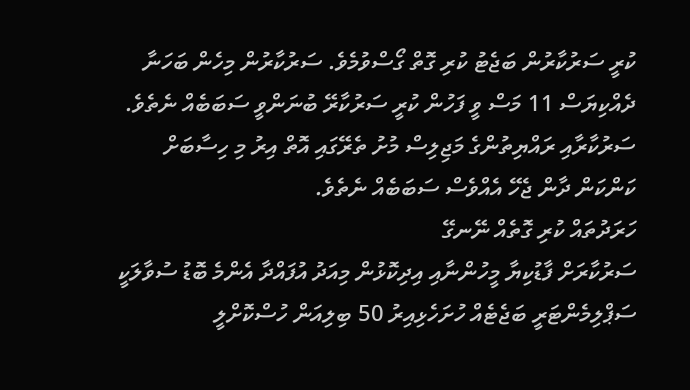ކުރީ ސަރުކާރުން ބަޖެޓު ކުރި ގޮތް ގޯސްވުމެވެ. ސަރުކާރުން މިހެން ބަހަނާ ދެއްކިޔަސް 11 މަސް ވީ ފަހުން ކުރީ ސަރުކާރޭ ބުނަންވީ ސަބަބެއް ނެތެވެ. ސަރުކާރާއި ރައްޔިތުންގެ މަޖިލިސް މުށު ތެރޭގައި އޮތް އިރު މި ހިސާބަށް ކަންކަން ދާން ޖެހޭ އެއްވެސް ސަބަބެއް ނެތެވެ.
ހަރަދުތައް ކުރި ގޮތެއް ނޭނގޭ
ސަރުކާރަށް ފާޑުކިޔާ މީހުންނާއި އިދިކޮޅުން މިއަދު އުފައްދާ އެންމެ ބޮޑު ސުވާލަކީ ސަޕްލިމެންޓަރީ ބަޖެޓެއް ހުށަހެޅިއިރު 50 ބިލިއަން ހުސްކޮށްލީ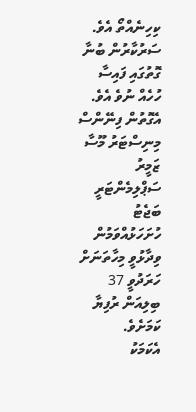ކިހިނެއްތޯ އެވެ. ސަރުކާރުން ބުނާ ގޮތުގައި ފައިސާ ހުހެއް ނުވެ އެވެ. އެގޮތުން ފިނޭންސް މިނިސްޓަރު މޫސާ ޒަމީރު ސަޕްލިމެންޓަރީ ބަޖެޓު ހުށަހަޅުއްވަމުން ވިދާޅުވީ މިހާތަނަށް ހަރަދުވީ 37 ބިލިއަން ރުފިޔާ ކަމަށެވެ.
އެކަމަކު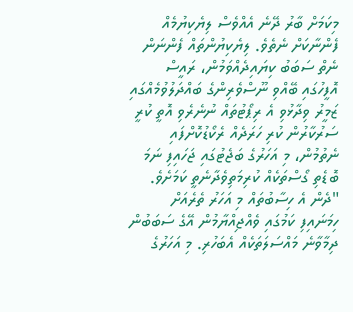މިކަމަށް ބާރު ދޭނެ އެއްވެސް ލިޔެކިޔުމެއް ފެންނާކަށް ނެތެވެ. ލިޔެކިޔުންތައް ފެންނަން ނެތް ސަބަބު ކިޔައިދެއްވަމުން، ރައީސް އޮފީހުގައި ބޭއްވި ނޫސްވެރިންގެ ބައްދަލުވުމެއްގައި ޒަމީރު ވިދާޅުވި އެ ރިޕޯޓުތައް ނުނެރެވި އޮތީ ކުރީ ސަރުކާރުން ކުރި ހަރަދެއް ރެކޯޑުކޮށްފައި ނެތުމުން، މި އަހަރުގެ ބަޖެޓުގައި ޖަހައިފި ނަމަ ބޮޑެތި ގޯސްތަކެއް ކުރިމަތިވެދާނެތީ ކަމަށެވެ.
"ދެން އެ ހިސާބުތައް މި އަހަރު ތެރެއަށް ހިމަނައިފި ކަމުގައި ވެއްޖިއްޔާމުން އޭގެ ސަބަބުން ދިމާވާނެ މައްސަލަތަކެއް އެބަހުރި. މި އަހަރުގެ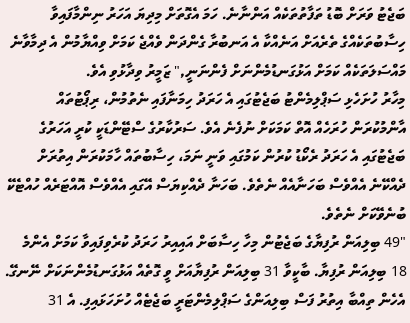ބަޖެޓު ވަރަށް ބޮޑު ތަފާތުތަކެއް އަންނާނެ. ހަމަ އެގޮތަށް މިދިޔަ އަހަރު ނިންމާފައިވާ ހިސާބުތަކެއްގެ ތެރެއަށް އަނެއްކާ އެ އަނބުރާ ގެންދަން ވެއްޖެ ކަމަށް ވިއްޔާމުން އެ ދިމާވާނެ މައްސަލަތަކެއް ކަމަށް އަޅުގަނޑުމެންނަށް ފެންނަނީ," ޒަމީރު ވިދާޅުވި އެވެ.
މިހާރު ހުށަހެޅި ސަޕްލިމެންޓު ބަޖެޓުގައި އެ ހަރަދު ހިމަނާފައި ނެތުމުން، ރިޕޯޓުތައް އާންމުކުރަން ހުރަހެއް އޮތް ކަމަކަށް ނުފެނެ އެވެ. ސަރުކާރުގެ ސްޓޭންޑަކީ ކުރީ އަހަރުގެ ބަޖެޓުގައި އެ ހަރަދު ރެކޯޑު ކުރުން ކަމުގައި ވަނީ ނަމަ، ހިސާބުތައް ހާމަކުރަން އިތުރަށް ދެއްކޭނެ އެއްވެސް ބަހަނާއެއް ނެތެވެ. ބަހަނާ ދެއްކިޔަސް އޭގައި އެއްވެސް އޮއްޓަރެއް ހުއްޓެކޭ ބުނެވޭކަށް ނެތެވެ.
"49 ބިލިއަން ރުފިޔާގެ ބަޖެޓުން މިހާ ހިސާބަށް އައިއިރު ހަރަދު ކުރެވިފައިވާ ކަމަށް އެންމެ 18 ބިލިއަން ރުފިޔާ. ބާކީވާ 31 ބިލިއަން ރުފިޔާއަށް ވީ ގޮތެއް އަޅުގަނޑުމެންނަކަށް ނޭނގޭ. އެހެން ތިއްބާ އިތުރު ފަސް ބިލިއަންގެ ސަޕްލިމެންޓަރީ ބަޖެޓެއް ހުށަހަޅައިފި. އެ 31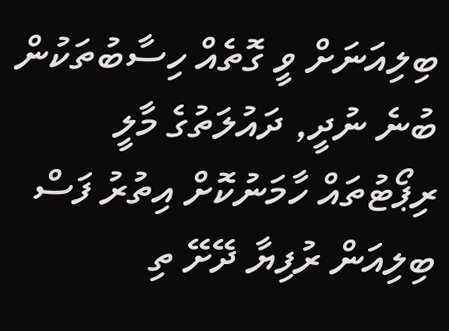ބިލިއަނަށް ވީ ގޮތެއް ހިސާބުތަކުން ބުނެ ނުދީ, ދައުލަތުގެ މާލީ ރިޕޯޓުތައް ހާމަނުކޮށް އިތުރު ފަސް ބިލިއަން ރުފިޔާ ދޭށޭ ތި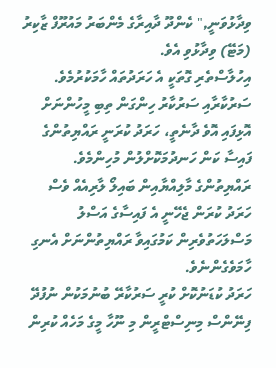ވިދާޅުވަނީ," ކެންދޫ ދާއިރާގެ މެންބަރު މައުރޫފް ޒާކިރު (މަޓޭ) ވިދާޅުވި އެވެ.
އިހުލާސްތެރި ގޮތަކީ އެ ހަރަދުތައް ހާމަކުރުމެވެ. ސަރުކާރާއި ސަރުކާރު ހިންގަން ތިބި މީހުންނަށް އޮޅިފައި އޮވެ ދާނެތީ، ހަރަދު ކުރަނީ ރައްޔިތުންގެ ފައިސާ ކަން ހަނދުމަކޮށްލުން މުހިންމެވެ. ރައްޔިތުންގެ މާލިއްޔާއިން ބައިލޯ ލާރިއެއް ވެސް ހަރަދު ކުރަން ޖެހޭނީ އެ ފައިސާގެ އަސްލު މަސްލަހަތުވެރިން ކަމުގައިވާ ރައްޔިތުންނަށް އެނގި ހާމަވެގެންނެވެ.
ހަރަދު ކުޑަނުކޮށް ކުރީ ސަރުކާރޭ ބުނުމަކުން ނުފުދޭ
ފިނޭންސް މިނިސްޓްރީން މި ނޫހާ މީގެ މަހެއް ކުރިން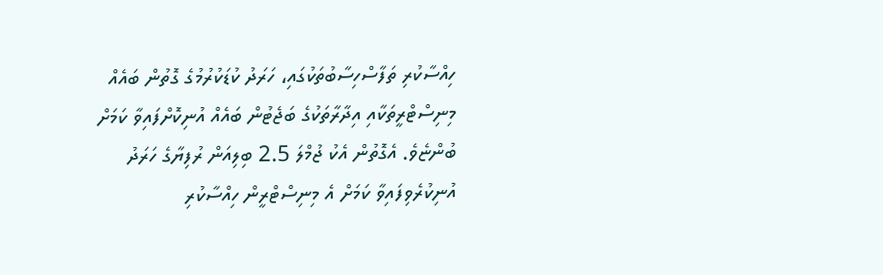ހިއްސާކުރި ތަފާސްހިސާބުތަކުގައި، ހަރަދު ކުޑަކުރުމުގެ ގޮތުން ބައެއް މިނިސްޓްރީތަކާއި އިދާރާތަކުގެ ބަޖެޓުން ބައެއް އުނިކޮށްފައިވާ ކަމަށް ބުންޏެވެ. އެގޮތުން އެކު ޖުމްލަ 2.5 ބިލިއަން ރުފިޔާގެ ހަރަދު އުނިކުރެވިފައިވާ ކަމަށް އެ މިނިސްޓްރީން ހިއްސާކުރި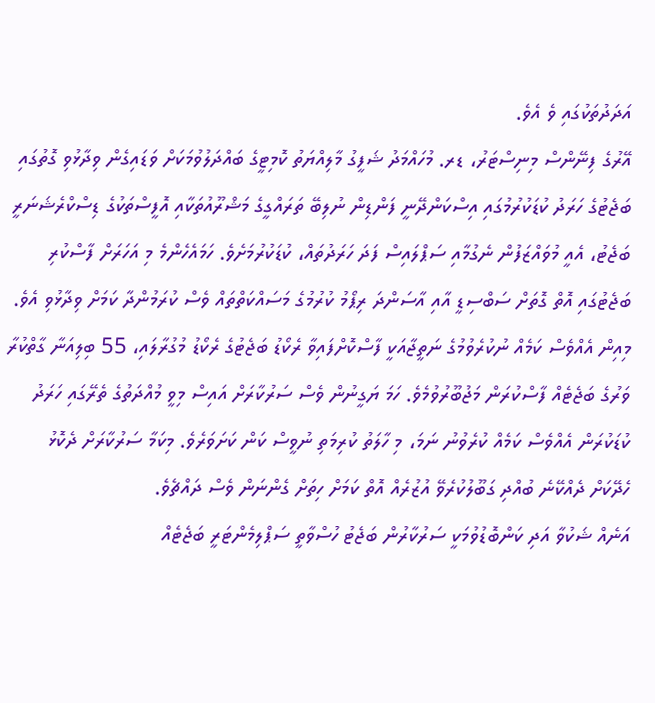އަދަދުތަކުގައި ވެ އެވެ.
އޭރުގެ ފިނޭންސް މިނިސްޓަރު، ޑރ. މުހައްމަދު ޝަފީގު މާލިއްޔަތު ކޮމިޓީގެ ބައްދަލުވުމަކަށް ވަޑައިގެން ވިދާޅުވި ގޮތުގައި ބަޖެޓުގެ ހަރަދު ކުޑަކުރުމުގައި އިސްކަންދޭނީ ފަންޑިން ނުލިބޭ ތަރައްގީގެ މަޝްރޫއުތަކާއި އޮފީސްތަކުގެ ޑިސްކްރެޝަނަރީ ބަޖެޓު، އެއީ މުވައްޒަފުން ނެގުމާއި ސަޕްލައިސް ފަދަ ހަރަދުތައް، ކުޑަކުރުމަށެވެ. ހަމައެހެންމެ މި އަހަރަށް ފާސްކުރި ބަޖެޓުގައި އޮތް ގޮތަށް ސަބްސިޑީ އާއި އާސަންދަ ރިޕޯމު ކުރުމުގެ މަސައްކަތްތައް ވެސް ކުރަމުންދާ ކަމަށް ވިދާޅުވި އެވެ.
މިއިން އެއްވެސް ކަމެއް ނުކުރެވުމުގެ ނަތީޖާއަކީ ފާސްކޮށްފައިވާ ރެކޯޑު ބަޖެޓުގެ ރެކޯޑު މުގުރާލައި، 55 ބިލިއަނާ ގާތްކުރާ ވަރުގެ ބަޖެޓެއް ފާސްކުރަން މަޖުބޫރުވުމެވެ. ހަމަ ޔަގީނުން ވެސް ސަރުކާރަށް އައިސް މިވީ މުއްދަތުގެ ތެރޭގައި ހަރަދު ކުޑަކުރަން އެއްވެސް ކަމެއް ކުރެވުނު ނަމަ، މި ހާލަތު ކުރިމަތި ނުވީސް ކަން ކަށަވަރެވެ. މިކަމާ ސަރުކާރަށް ދެކޮޅު ހެދޭކަށް ދެއްކޭނެ ބުއްދި ގަބޫލުކުރެވޭ އުޒުރެއް އޮތް ކަމަށް ހިތަށް ގެންނަން ވެސް ދައްޗެވެ.
އަނެއް ޝަކުވާ އަދި ކަންބޮޑުވުމަކީ ސަރުކާރުން ބަޖެޓު ހުސްވާތީ ސަޕްލިމެންޓަރީ ބަޖެޓެއް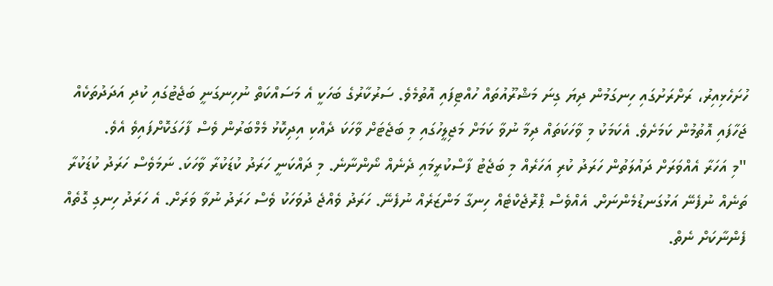ހުށަހެޅިއިރު، ރަށްރަށުގައި ހިނގަމުން ދިޔަ ގިނަ މަޝްރޫއުތައް ހުއްޓިފައި އޮތުމެވެ. ސަރުކާރުގެ ބަހަކީ އެ މަސައްކަތް ނުހިނގަނީ ބަޖެޓުގައި ކުދި އަދަދުތަކެއް ޖަހާފައި އޮތުމުން ކަމަށެވެ. އެކަމަކު މި ވާހަކަތައް ދިމާ ނުވާ ކަމަށް މަޖިލީހުގައި މި ބަޖެޓަށް ވާހަކަ ދެއްކި އިދިކޮޅު މެމްބަރުން ވެސް ފާހަގަކޮށްފައިވެ އެވެ.
"މި އަހަރާ އެއްވަރަށް ދައުލަތުން ހަރަދު ކުރި އަހަރެއް މި ބަޖެޓު ފާސްކުރީމައި ދެނެއް ނޯންނާނެ. މި ދައްކަނީ ހަރަދު ކުޑަކުރާ ވާހަކަ. ނަމަވެސް ހަރަދު ކުޑަކުރާ ތަނެއް ނުފެނޭ އަޅުގަނޑުމެންނަށް. އެއްވެސް ޕްރޮޖެކްޓެއް ހިނގާ މަންޒަރެއް ނުފެނޭ. ހަރަދު ވެއްޖެ ދުވަހަކު ވެސް ހަރަދު ނުވާ ވަރަށް. އެ ހަރަދު ހިނގި ގޮތެއް ފެންނާކަށް ނެތް.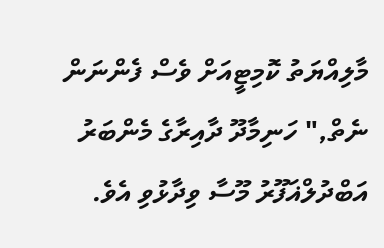މާލިއްޔަތު ކޮމިޓީއަށް ވެސް ފެންނަން ނެތް," ހަނިމާދޫ ދާއިރާގެ މެންބަރު އަބްދުލްޣަފޫރު މޫސާ ވިދާޅުވި އެވެ.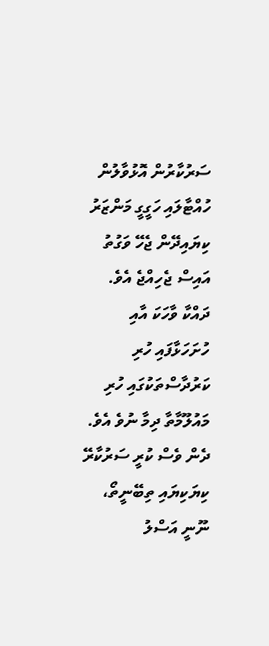ސަރުކާރުން އޮޅުވާލުން ހުއްޓާލައި ހަގީގީ މަންޒަރު ކިޔައިދޭން ޖެހޭ ވަގުތު އައިސް ޖެހިއްޖެ އެވެ. ދައްކާ ވާހަކަ އާއި ހުށަހަޅާފައި ހުރި ކަރުދާސްތަކުގައި ހުރި މައުލޫމާތާ ދިމާ ނުވެ އެވެ. ދެން ވެސް ކުރީ ސަރުކާރޭ ކިޔަކިޔައި ތިބޭނީތޯ، ނޫނީ އަސްލު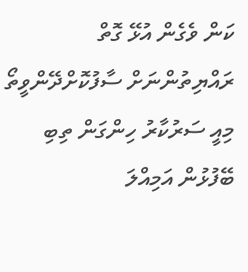ކަން ވެގެން އުޅޭ ގޮތް ރައްޔިތުންނަށް ސާފުކޮށްދޭންވީތޯ މިއީ ސަރުކާރު ހިންގަން ތިބި ބޭފުޅުން އަމިއްލަ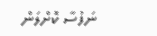ނަފުސާ ކޮށްލަން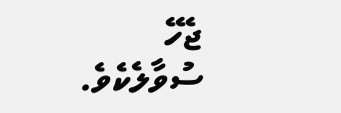ޖެހޭ ސުވާލެކެވެ.